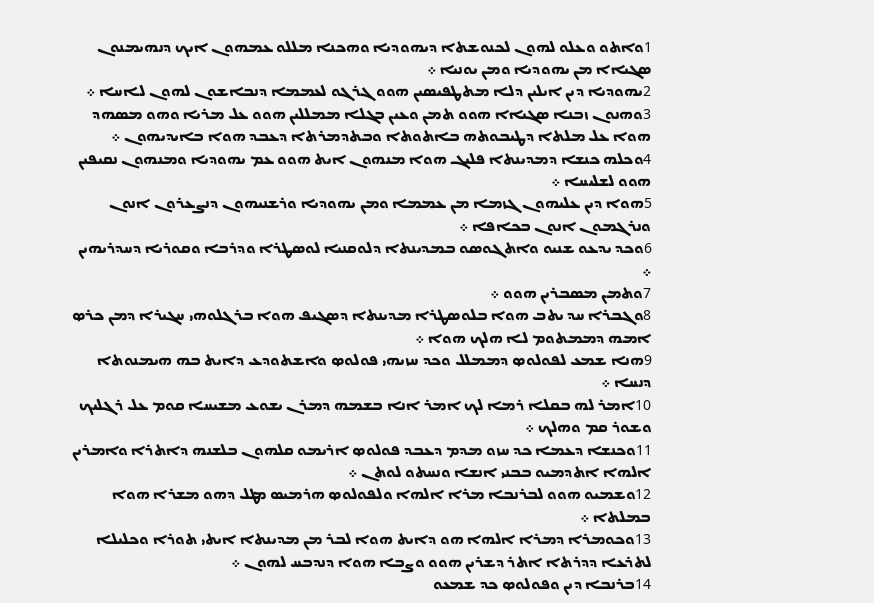1ܘܐܬܘ ܘܥܠܘ ܠܗܘܢ ܠܟܢܘܫܬܐ ܕܝܗܘܕܝܐ ܘܗܟܢܐ ܡܠܠܘ ܥܡܗܘܢ ܐܝܟ ܕܢܗܝܡܢܘܢ ܤܓܝܐܐ ܡܢ ܝܗܘܕܝܐ ܘܡܢ ܝܘܢܝܐ ܀
2ܝܗܘܕܝܐ ܕܝܢ ܐܝܠܝܢ ܕܠܐ ܡܬܛܦܝܤܝܢ ܗܘܘ ܓܪܓܘ ܠܥܡܡܐ ܕܢܒܐܫܘܢ ܠܗܘܢ ܠܐܚܐ ܀
3ܘܗܢܘܢ ܙܒܢܐ ܤܓܝܐܐ ܗܘܘ ܬܡܢ ܘܥܝܢ ܒܓܠܐ ܡܡܠܠܝܢ ܗܘܘ ܥܠ ܡܪܝܐ ܘܗܘ ܡܤܗܕ ܗܘܐ ܥܠ ܡܠܬܐ ܕܛܝܒܘܬܗ ܒܐܬܘܬܐ ܘܒܬܕܡܪܬܐ ܕܥܒܕ ܗܘܐ ܒܐܝܕܝܗܘܢ ܀
4ܘܟܠܗ ܟܢܫܐ ܕܡܕܝܢܬܐ ܦܠܝܓ ܗܘܐ ܡܢܗܘܢ ܐܝܬ ܗܘܘ ܥܡ ܝܗܘܕܝܐ ܘܡܢܗܘܢ ܢܩܝܦܝܢ ܗܘܘ ܠܫܠܝܚܐ ܀
5ܗܘܐ ܕܝܢ ܥܠܝܗܘܢ ܓܙܡܐ ܡܢ ܥܡܡܐ ܘܡܢ ܝܗܘܕܝܐ ܘܪܫܢܝܗܘܢ ܕܢܨܥܪܘܢ ܐܢܘܢ ܘܢܪܓܡܘܢ ܐܢܘܢ ܒܟܐܦܐ ܀
6ܘܟܕ ܝܕܥܘ ܫܢܝܘ ܘܐܬܓܘܤܘ ܒܡܕܝܢܬܐ ܕܠܘܩܢܝܐ ܠܘܤܛܪܐ ܘܕܪܒܐ ܘܩܘܪܝܐ ܕܚܕܪܝܗܝܢ ܀
7ܘܬܡܢ ܡܤܒܪܝܢ ܗܘܘ ܀
8ܘܓܒܪܐ ܚܕ ܝܬܒ ܗܘܐ ܒܠܘܤܛܪܐ ܡܕܝܢܬܐ ܕܤܓܝܦ ܗܘܐ ܒܪܓܠܘܗܝ ܚܓܝܪܐ ܕܡܢ ܟܪܤ ܐܡܗ ܕܡܡܬܘܡ ܠܐ ܗܠܟ ܗܘܐ ܀
9ܗܢܐ ܫܡܥ ܠܦܘܠܘܤ ܕܡܡܠܠ ܘܟܕ ܚܙܝܗܝ ܦܘܠܘܤ ܘܐܫܬܘܕܥ ܕܐܝܬ ܒܗ ܗܝܡܢܘܬܐ ܕܢܚܐ ܀
10ܐܡܪ ܠܗ ܒܩܠܐ ܪܡܐ ܠܟ ܐܡܪ ܐܢܐ ܒܫܡܗ ܕܡܪܢ ܝܫܘܥ ܡܫܝܚܐ ܩܘܡ ܥܠ ܪܓܠܝܟ ܘܫܘܪ ܩܡ ܘܗܠܟ ܀
11ܘܟܢܫܐ ܕܥܡܐ ܟܕ ܚܙܘ ܡܕܡ ܕܥܒܕ ܦܘܠܘܤ ܐܪܝܡܘ ܩܠܗܘܢ ܒܠܫܢܗ ܕܐܬܪܐ ܘܐܡܪܝܢ ܐܠܗܐ ܐܬܕܡܝܘ ܒܒܢܝ ܐܢܫܐ ܘܢܚܬܘ ܠܘܬܢ ܀
12ܘܫܡܝܘ ܗܘܘ ܠܒܪܢܒܐ ܡܪܐ ܐܠܗܐ ܘܠܦܘܠܘܤ ܗܪܡܝܤ ܡܛܠ ܕܗܘ ܡܫܪܐ ܗܘܐ ܒܡܠܬܐ ܀
13ܘܟܘܡܪܐ ܕܡܪܐ ܐܠܗܐ ܗܘ ܕܐܝܬ ܗܘܐ ܠܒܪ ܡܢ ܡܕܝܢܬܐ ܐܝܬܝ ܬܘܪܐ ܘܟܠܝܠܐ ܠܬܪܥܐ ܕܕܪܬܐ ܐܬܪ ܕܫܪܝܢ ܗܘܘ ܘܨܒܐ ܗܘܐ ܕܢܕܒܚ ܠܗܘܢ ܀
14ܒܪܢܒܐ ܕܝܢ ܘܦܘܠܘܤ ܟܕ ܫܡܥܘ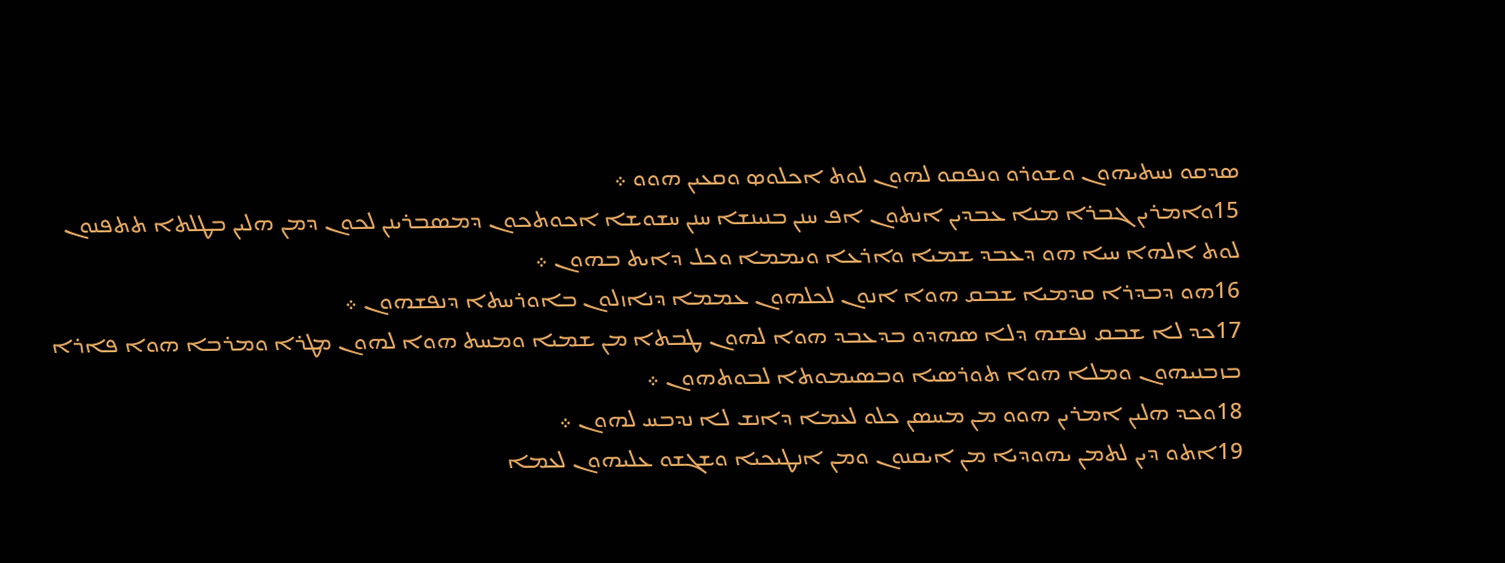ܤܕܩܘ ܢܚܬܝܗܘܢ ܘܫܘܪܘ ܘܢܦܩܘ ܠܗܘܢ ܠܘܬ ܐܟܠܘܤ ܘܩܥܝܢ ܗܘܘ ܀
15ܘܐܡܪܝܢ ܓܒܪܐ ܡܢܐ ܥܒܕܝܢ ܐܢܬܘܢ ܐܦ ܚܢܢ ܒܢܝܢܫܐ ܚܢܢ ܚܫܘܫܐ ܐܟܘܬܟܘܢ ܕܡܤܒܪܝܢܢ ܠܟܘܢ ܕܡܢ ܗܠܝܢ ܒܛܠܬܐ ܬܬܦܢܘܢ ܠܘܬ ܐܠܗܐ ܚܝܐ ܗܘ ܕܥܒܕ ܫܡܝܐ ܘܐܪܥܐ ܘܝܡܡܐ ܘܟܠ ܕܐܝܬ ܒܗܘܢ ܀
16ܗܘ ܕܒܕܪܐ ܩܕܡܝܐ ܫܒܩ ܗܘܐ ܐܢܘܢ ܠܟܠܗܘܢ ܥܡܡܐ ܕܢܐܙܠܘܢ ܒܐܘܪܚܬܐ ܕܢܦܫܗܘܢ ܀
17ܟܕ ܠܐ ܫܒܩ ܢܦܫܗ ܕܠܐ ܤܗܕܘ ܒܕܥܒܕ ܗܘܐ ܠܗܘܢ ܛܒܬܐ ܡܢ ܫܡܝܐ ܘܡܚܬ ܗܘܐ ܠܗܘܢ ܡܛܪܐ ܘܡܪܒܐ ܗܘܐ ܦܐܪܐ ܒܙܒܢܝܗܘܢ ܘܡܠܐ ܗܘܐ ܬܘܪܤܝܐ ܘܒܤܝܡܘܬܐ ܠܒܘܬܗܘܢ ܀
18ܘܟܕ ܗܠܝܢ ܐܡܪܝܢ ܗܘܘ ܡܢ ܡܚܤܢ ܟܠܘ ܠܥܡܐ ܕܐܢܫ ܠܐ ܢܕܒܚ ܠܗܘܢ ܀
19ܐܬܘ ܕܝܢ ܠܬܡܢ ܝܗܘܕܝܐ ܡܢ ܐܝܩܢܘܢ ܘܡܢ ܐܢܛܝܟܝܐ ܘܫܓܫܘ ܥܠܝܗܘܢ ܠܥܡܐ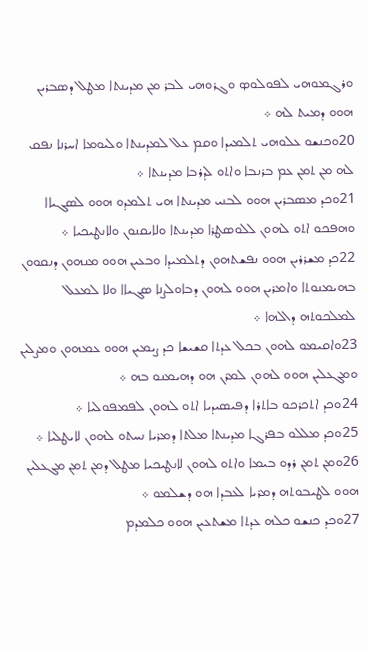ܘܪܓܡܘܗܝ ܠܦܘܠܘܤ ܘܓܪܘܗܝ ܠܒܪ ܡܢ ܡܕܝܢܬܐ ܡܛܠ ܕܤܒܪܝܢ ܗܘܘ ܕܡܝܬ ܠܗ ܀
20ܘܟܢܫܘ ܥܠܘܗܝ ܬܠܡܝܕܐ ܘܩܡ ܥܠ ܠܡܕܝܢܬܐ ܘܠܝܘܡܐ ܐܚܪܢܐ ܢܦܩ ܠܗ ܡܢ ܬܡܢ ܥܡ ܒܪܢܒܐ ܘܐܬܘ ܠܕܪܒܐ ܡܕܝܢܬܐ ܀
21ܘܟܕ ܡܤܒܪܝܢ ܗܘܘ ܠܒܢܝ ܡܕܝܢܬܐ ܗܝ ܬܠܡܕܘ ܗܘܘ ܠܤܓܝܐܐ ܘܗܦܟܘ ܐܬܘ ܠܗܘܢ ܠܠܘܤܛܪܐ ܡܕܝܢܬܐ ܘܠܐܝܩܢܘܢ ܘܠܐܢܛܝܟܝܐ ܀
22ܟܕ ܡܫܪܪܝܢ ܗܘܘ ܢܦܫܬܗܘܢ ܕܬܠܡܝܕܐ ܘܒܥܝܢ ܗܘܘ ܡܢܗܘܢ ܕܢܩܘܘܢ ܒܗܝܡܢܘܬܐ ܘܐܡܪܝܢ ܗܘܘ ܠܗܘܢ ܕܒܐܘܠܨܢܐ ܤܓܝܐܐ ܘܠܐ ܠܡܥܠ ܠܡܠܟܘܬܗ ܕܐܠܗܐ ܀
23ܘܐܩܝܡܘ ܠܗܘܢ ܒܟܠ ܥܕܬܐ ܩܫܝܫܐ ܟܕ ܨܝܡܝܢ ܗܘܘ ܥܡܗܘܢ ܘܡܨܠܝܢ ܘܡܓܥܠܝܢ ܗܘܘ ܠܗܘܢ ܠܡܪܢ ܗܘ ܕܗܝܡܢܘ ܒܗ ܀
24ܘܟܕ ܐܬܟܪܟܘ ܒܐܬܪܐ ܕܦܝܤܝܕܝܐ ܐܬܘ ܠܗܘܢ ܠܦܡܦܘܠܝܐ ܀
25ܘܟܕ ܡܠܠܘ ܒܦܪܓܐ ܡܕܝܢܬܐ ܡܠܬܐ ܕܡܪܝܐ ܢܚܬܘ ܠܗܘܢ ܠܐܝܛܠܝܐ ܀
26ܘܡܢ ܬܡܢ ܪܕܘ ܒܝܡܐ ܘܐܬܘ ܠܗܘܢ ܠܐܢܛܝܟܝܐ ܡܛܠ ܕܡܢ ܬܡܢ ܡܓܥܠܝܢ ܗܘܘ ܠܛܝܒܘܬܗ ܕܡܪܝܐ ܠܥܒܕܐ ܗܘ ܕܫܠܡܘ ܀
27ܘܟܕ ܟܢܫܘ ܟܠܗ ܥܕܬܐ ܡܫܬܥܝܢ ܗܘܘ ܟܠܡܕܡ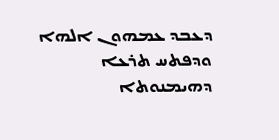ܕܥܒܕ ܥܡܗܘܢ ܐܠܗܐ ܘܕܦܬܚ ܬܪܥܐ ܕܗܝܡܢܘܬܐ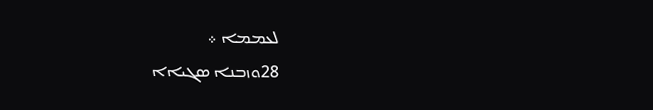ܠܥܡܡܐ ܀
28ܘܙܒܢܐ ܤܓܝܐܐ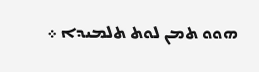ܗܘܘ ܬܡܢ ܠܘܬ ܬܠܡܝܕܐ ܀